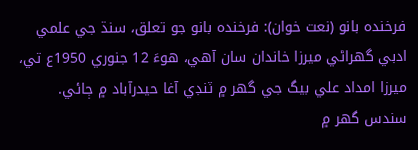فرخندہ بانو (نعت خوان): فرخندہ بانو جو تعلق، سنڌ جي علمي ادبي گهراڻي ميرزا خاندان سان آهي، هوءَ 12 جنوري 1950ع تي، ميرزا امداد علي بيگ جي گهر ۾ ٽنڊي آغا حيدرآباد ۾ ڄائي. سندس گهر ۾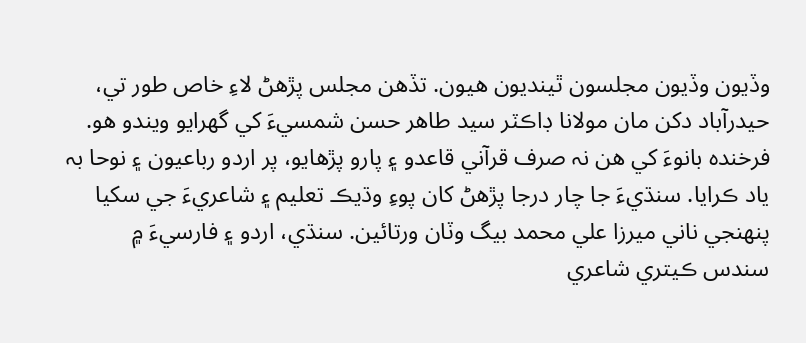وڏيون وڏيون مجلسون ٿينديون هيون. تڏهن مجلس پڙهڻ لاءِ خاص طور تي، حيدرآباد دکن مان مولانا ڊاڪٽر سيد طاهر حسن شمسيءَ کي گهرايو ويندو هو. فرخندہ بانوءَ کي هن نہ صرف قرآني قاعدو ۽ پارو پڙهايو، پر اردو رباعيون ۽ نوحا بہ ياد ڪرايا. سنڌيءَ جا چار درجا پڙهڻ کان پوءِ وڌيڪ تعليم ۽ شاعريءَ جي سکيا پنھنجي ناني ميرزا علي محمد بيگ وٽان ورتائين. سنڌي، اردو ۽ فارسيءَ ۾ سندس ڪيتري شاعري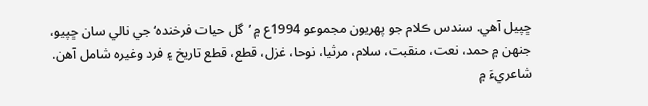ڇپيل آهي. سندس ڪلام جو پھريون مجموعو 1994ع ۾ ’گل حيات فرخندہ‘ جي نالي سان ڇپيو، جنھن ۾ حمد، نعت، منقبت، سلام، مرثيا، نوحا، غزل، قطع، قطع تاريخ ۽ فرد وغيرہ شامل آهن. شاعريءَ ۾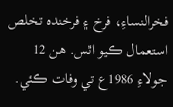فخرالنساءِ، فرخ ۽ فرخندہ تخلص استعمال ڪيو اٿس. هن 12 جولاءِ 1986ع تي وفات ڪئي.